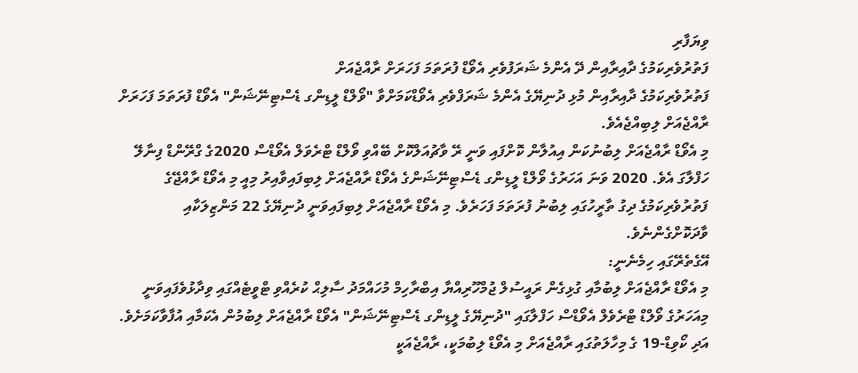ވިޔަފާރި
ފަތުރުވެރިކަމުގެ ދާއިރާއިން ދޭ އެންމެ ޝަރަފުވެރި އެވޯޑް ފުރަތަމަ ފަހަރަށް ރާއްޖެއަށް
ފަތުރުވެރިކަމުގެ ދާއިރާއިން މުޅި ދުނިޔޭގެ އެންމެ ޝަރަފްވެރި އެވޯޑްކަމަށްވާ "ވޯލްޑް ލީޑިންގ ޑެސްޓިނޭޝަން" އެވޯޑް ފުރަތަމަ ފަހަރަށް ރާއްޖެއަށް ލިބިއްޖެއެވެ.
މި އެވޯޑް ރާއްޖެއަށް ލިބުނުކަން އިއުލާން ކޮށްފައި ވަނީ ރޭ ވާޗުއަލްކޮށް ބޭއްވި ވޯލްޑް ޓްރެވަލް އެވޯޑްސް 2020ގެ ގްރޭންޑް ފިނާލޭ ހަފްލާގަ އެވެ. 2020 ވަނަ އަހަރުގެ ވޯލްޑް ލީޑިންގ ޑެސްޓިނޭޝަންގެ އެވޯޑް ރާއްޖެއަށް ލިބިފައިވާއިރު މިއީ މި އެވޯޑް ރާއްޖޭގެ ފަތުރުވެރިކަމުގެ ދިގު ތާރީހުގައި ލިބުނު ފުރަތަމަ ފަހަރެވެ. މި އެވޯޑް ރާއްޖެއަށް ލިބިފައިވަނީ ދުނިޔޭގެ 22 މަންޒިލަކާއި ވާދަކޮށްގެންނެވެ.
އޭގެތެރޭގައި ހިމެނެނީ:
މި އެވޯޑް ރާއްޖެއަށް ލިބުމާއި ގުޅިގެން ރައީސުލް ޖުމްހޫރިއްޔާ އިބްރާހިމް މުހައްމަދު ސާލިޙް ކުރެއްވި ޓްވީޓެއްގައި ވިދާޅުވެފައިވަނީ މިއަހަރުގެ ވޯލްޑް ޓްރެވެލް އެވޯޑްސް ހަފްލާގައި "ދުނިޔޭގެ ލީޑިންގ ޑެސްޓިނޭޝަން" އެވޯޑް ރާއްޖެއަށް ލިބުމުން އެކަމާއި އުފާވާކަމަށެވެ. އަދި ކޯވިޑް-19 ގެ މިހާލަތުގައި ރާއްޖެއަށް މި އެވޯޑް ލިބުމަކީ، ރާއްޖެއަކީ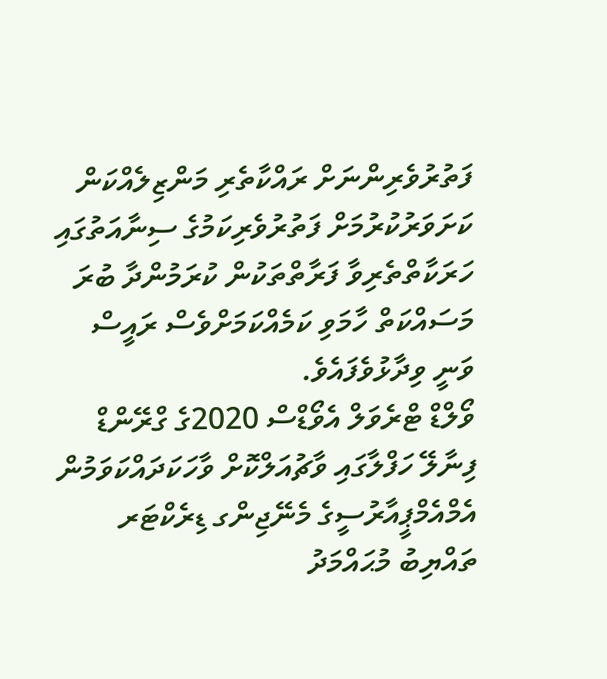ފަތުރުވެރިންނަށް ރައްކާތެރި މަންޒިލެއްކަން ކަށަވަރުކުރުމަށް ފަތުރުވެރިކަމުގެ ސިނާއަތުގައި ހަރަކާތްތެރިވާ ފަރާތްތަކުން ކުރަމުންދާ ބުރަ މަސައްކަތް ހާމަވި ކަމެއްކަމަށްވެސް ރައީސް ވަނީ ވިދާޅުވެފައެވެ.
ވޯލްޑް ޓްރެވަލް އެވޯޑްސް 2020ގެ ގްރޭންޑް ފިނާލޭ ހަފްލާގައި ވާޗުއަލްކޮށް ވާހަކަދައްކަވަމުން އެމްއެމްޕީއާރުސީގެ މެނޭޖިންގ ޑިރެކްޓަރ ތައްޔިބު މުޙައްމަދު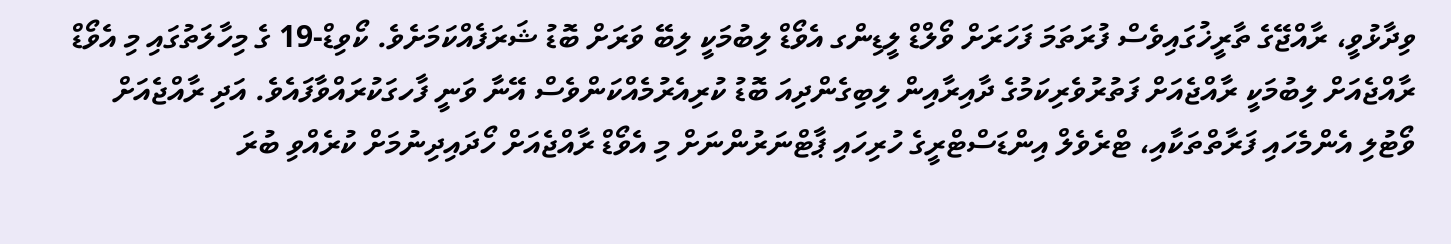ވިދާޅުވީ، ރާއްޖޭގެ ތާރީޚުގައިވެސް ފުރަތަމަ ފަހަރަށް ވޯލްޑް ލީޑިންގ އެވޯޑް ލިބުމަކީ ލިބޭ ވަރަށް ބޮޑު ޝަރަފެއްކަމަށެވެ. ކޯވިޑް-19 ގެ މިހާލަތުގައި މި އެވޯޑް ރާއްޖެއަށް ލިބުމަކީ ރާއްޖެއަށް ފަތުރުވެރިކަމުގެ ދާއިރާއިން ލިބިގެންދިއަ ބޮޑު ކުރިއެރުމެއްކަންވެސް އޭނާ ވަނީ ފާހގަކުރައްވާފައެވެ. އަދި ރާއްޖެއަށް ވޯޓުލި އެންމެހައި ފަރާތްތަކާއި، ޓްރެވެލް އިންޑަސްޓްރީގެ ހުރިހައި ޕާޓްނަރުންނަށް މި އެވޯޑް ރާއްޖެއަށް ހޯދައިދިނުމަށް ކުރެއްވި ބުރަ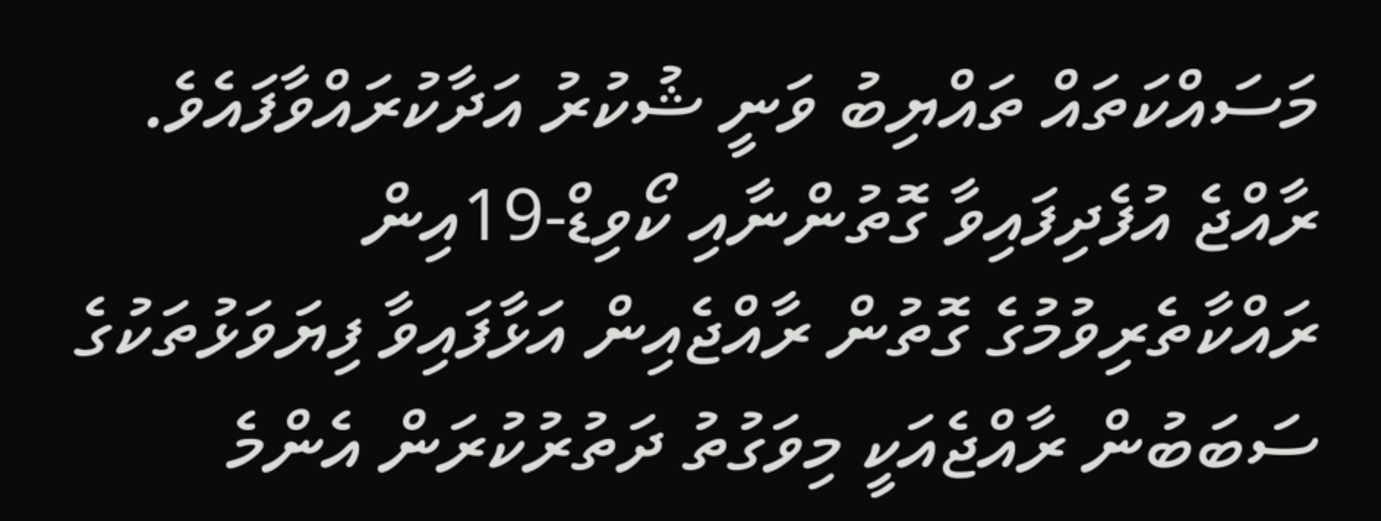މަސައްކަތައް ތައްޔިބު ވަނީ ޝުކުރު އަދާކުރައްވާފައެވެ. ރާއްޖެ އުފެދިފައިވާ ގޮތުންނާއި ކޯވިޑް-19އިން ރައްކާތެރިވުމުގެ ގޮތުން ރާއްޖެއިން އަޅާފައިވާ ފިޔަވަޅުތަކުގެ ސަބަބުން ރާއްޖެއަކީ މިވަގުތު ދަތުރުކުރަން އެންމެ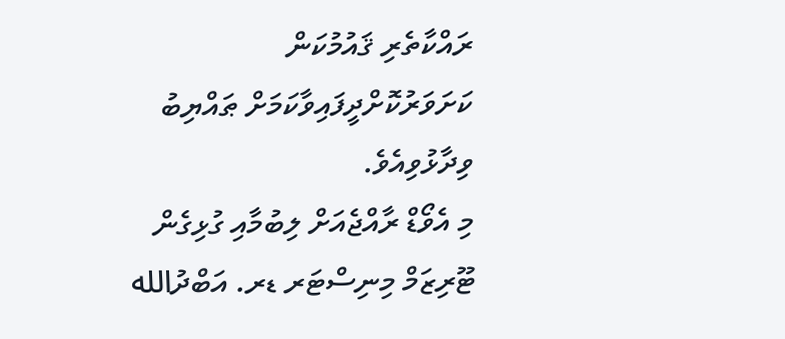ރައްކާތެރި ޤައުމުކަން ކަށަވަރުކޮށްދީފައިވާކަމަށް ޠައްޔިބު ވިދާޅުވިއެވެ.
މި އެވޯޑް ރާއްޖެއަށް ލިބުމާއި ގުޅިގެން ޓޫރިޒަމް މިނިސްޓަރ ޑރ. އަބްދުالله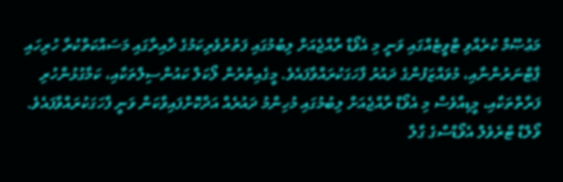މަޢުޞޫމް ކުރެއްވި ޓްވީޓެއްގައި ވަނީ މި އެވޯޑް ރާއްޖެއަށް ލިބުމުގައި ފަތުރުވެރިކަމުގެ ދާއިރާގައި މަސައްކަތްކުރާ ހުރިހައި ޕާޓްނަރުންނާއި، މުވައްޒަފުންގެ ދައުރު ފާހަގަކުރައްވާފައެވެ. މީގެއިތުރުން ލޯކަލް ކައުންސިލްތަކާއި، ކަމާގުޅުންހުރި ފަރާތްތަކާއި، މީޑިއާވެސް މި އެވޯޑް ރާއްޖެއަށް ލިބުމުގައި މުހިންމު ދައުރެއް އަދާކޮށްފައިވާކަން ވަނީ ފާހަގަކުރައްވާފައެވެ.
ވޯލްޑް ޓްރެވެލް އެވޯޑްސްގެ ގާލާ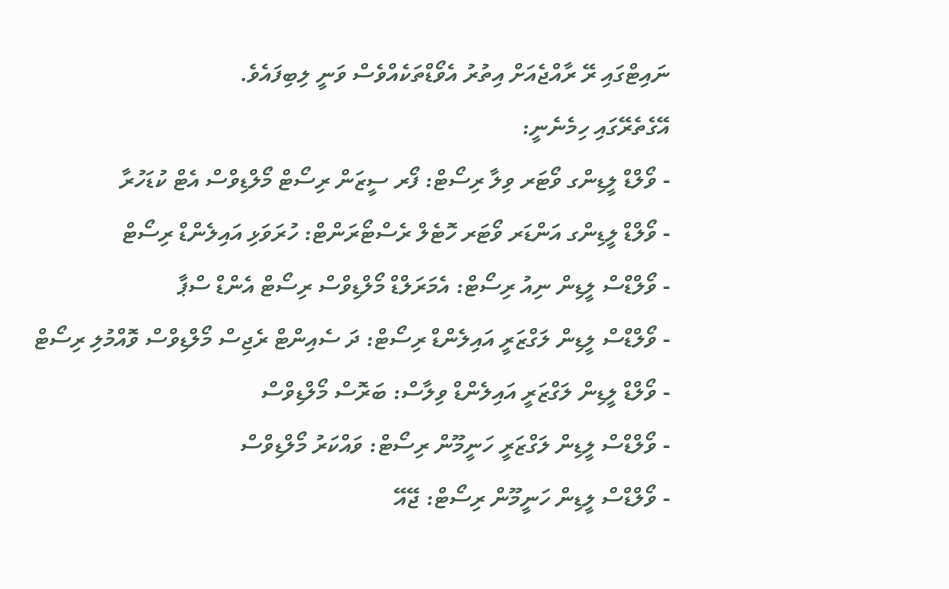ނައިޓްގައި ރޭ ރާއްޖެއަށް އިތުރު އެވޯޑްތަކެއްވެސް ވަނީ ލިބިފައެވެ.
އޭގެތެރޭގައި ހިމެނެނީ:
- ވޯލްޑް ލީޑިންގ ވޯޓަރ ވިލާ ރިސޯޓް: ފޯރ ސީޒަން ރިސޯޓް މޯލްޑިވްސް އެޓް ކުޑަހުރާ
- ވޯލްޑް ލީޑިންގ އަންޑަރ ވޯޓަރ ހޮޓެލް ރެސްޓޯރަންޓް: ހުރަވަޅި އައިލެންޑް ރިސޯޓް
- ވޯލްޑްސް ލީޑިން ނިއު ރިސޯޓް: އެމަރަލްޑް މޯލްޑިވްސް ރިސޯޓް އެންޑް ސްޕާ
- ވޯލްޑްސް ލީޑިން ލަގްޒަރީ އައިލެންޑް ރިސޯޓް: ދަ ސެއިންޓް ރެޖިސް މޯލްޑިވްސް ވޮއްމުލި ރިސޯޓް
- ވޯލްޑް ލީޑިން ލަގްޒަރީ އައިލެންޑް ވިލާސް: ބަރޮސް މޯލްޑިވްސް
- ވޯލްޑްސް ލީޑިން ލަގްޒަރީ ހަނީމޫން ރިސޯޓް: ވައްކަރު މޯލްޑިވްސް
- ވޯލްޑްސް ލީޑިން ހަނީމޫން ރިސޯޓް: ޖޭއޭ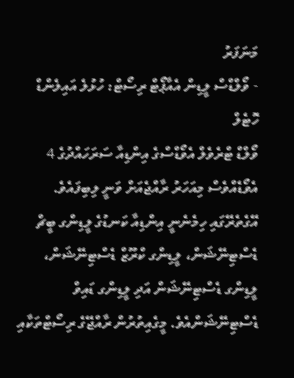މަނަފަރު
- ވޯލްޑްސް ލީޑިން އެއާޕޯޓް ރިސޯޓް: ހުޅުލެ އައިލެންޑް ހޮޓެލް
ވޯލްޑް ޓްރެވެލް އެވޯޑްސްގެ އިންޑިއާ ސަރަހައްދުގެ 4 އެވޯޑެއްވެސް މިއަހަރު ރާއްޖެއަށް ވަނީ ލިބިފައެވެ. އޭގެތެރޭގައި ހިމެނެނީ އިންޑިއާ ކަނޑުގެ ލީޑިންގ ބީޗް ޑެސްޓިނޭޝަން، ލީޑިންގ ކްރޫޒް ޑެސްޓިނޭޝަން، ލީޑިންގ ޑެސްޓިނޭޝަން އަދި ލީޑިންގ ޑައިވް ޑެސްޓިނޭޝަންއެވެ. މީގެއިތުރުން ރާއްޖޭގެ ރިސޯޓްތަކާއި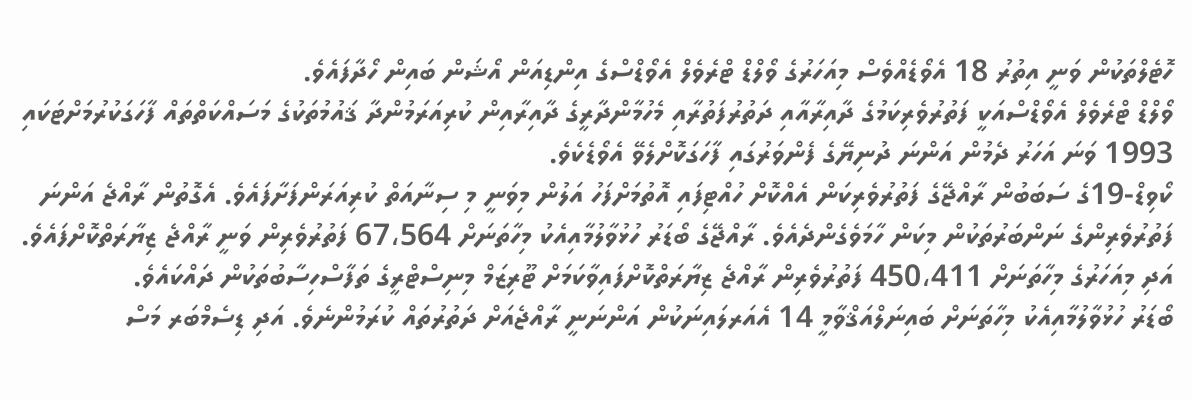ހޮޓެލްތަކުން ވަނީ އިތުރު 18 އެވޯޑެއްވެސް މިއަހަރުގެ ވޯލްޑް ޓްރެވެލް އެވޯޑްސްގެ އިންޑިއަން އޯޝަން ބައިން ހޯދާފައެވެ.
ވޯލްޑް ޓްރެވެލް އެވޯޑްސްއަކީ ފަތުރުވެރިކަމުގެ ދާއިރާއާއި ދަތުރުފަތުރާއި މެހުމާންދާރީގެ ދާއިރާއިން ކުރިއަރަމުންދާ ޤައުމުތަކުގެ މަސައްކަތްތައް ފާހަގަކުރުމަށްޓަކައި 1993 ވަނަ އަހަރު ދެމުން އަންނަ ދުނިޔޭގެ ފެންވަރުގައި ފާހަގަކޮށްލެވޭ އެވޯޑެކެވެ.
ކޯވިޑް-19ގެ ސަބަބުން ރާއްޖޭގެ ފަތުރުވެރިކަން އެއްކޮށް ހުއްޓިފައި އޮތުމަށްފަހު އަލުން މިވަނީ މި ސިނާއަތް ކުރިއަރަންފަށާފައެވެ. އެގޮތުން ރާއްޖެ އަންނަ ފަތުރުވެރިންގެ ނަންބަރުތަކުން މިކަން ހާމަވެގެންދެއެވެ. ރާއްޖޭގެ ބޯޑަރު ހުޅުވާލުމާއިއެކު މިހާތަނަށް 67،564 ފަތުރުވެރިން ވަނީ ރާއްޖެ ޒިޔާރަތްކޮށްފައެވެ. އަދި މިއަހަރުގެ މިހާތަނަށް 450،411 ފަތުރުވެރިން ރާއްޖެ ޒިޔާރަތްކޮށްފައިވާކަމަށް ޓޫރިޒަމް މިނިސްޓްރީގެ ތަފާސްހިސާބުތަކުން ދައްކައެވެ.
ބޯޑަރު ހުޅުވާލުމާއިއެކު މިހާތަނަށް ބައިނަލްއަޤްވާމީ 14 އެއަރލައިނަކުން އަންނަނީ ރާއްޖެއަށް ދަތުރުތައް ކުރަމުންނެވެ. އަދި ޑިސެމްބަރ މަސް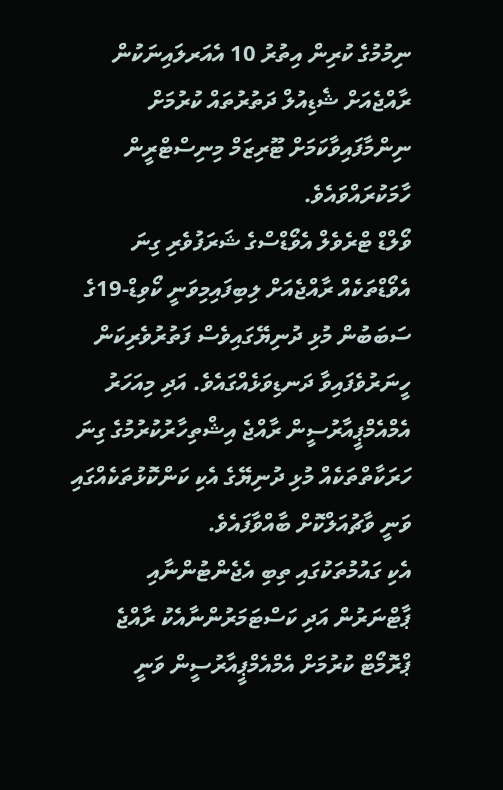ނިމުމުގެ ކުރިން އިތުރު 10 އެއަރލައިނަކުން ރާއްޖެއަށް ޝެޑިއުލް ދަތުރުތައް ކުރުމަށް ނިންމާފައިވާކަމަށް ޓޫރިޒަމް މިނިސްޓްރީން ހާމަކުރައްވައެވެ.
ވޯލްޑް ޓްރެވެލް އެވޯޑްސްގެ ޝަރަފުވެރި ގިނަ އެވޯޑްތަކެއް ރާއްޖެއަށް ލިބިފައިމިވަނީ ކޯވިޑް-19ގެ ސަބަބުން މުޅި ދުނިޔޭގައިވެސް ފަތުރުވެރިކަން ހީނަރުވެފައިވާ ދަނޑިވަޅެއްގައެވެ. އަދި މިއަހަރު އެމްއެމްޕީއާރުސީން ރާއްޖެ އިޝްތިހާރުކުރުމުގެ ގިނަ ހަރަކާތްތަކެއް މުޅި ދުނިޔޭގެ އެކި ކަންކޮޅުތަކެއްގައި ވަނީ ވާޗުއަލްކޮށް ބާއްވާފައެވެ.
އެކި ގައުމުތަކުގައި ތިބި އެޖެންޓުންނާއި ޕާޓްނަރުން އަދި ކަސްޓަމަރުންނާއެކު ރާއްޖެ ޕްރޮމޯޓް ކުރުމަށް އެމްއެމްޕީއާރުސީން ވަނީ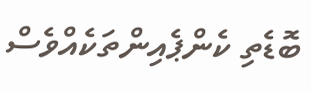ބޮޑެތި ކެންޕެއިންތަކެއްވެސް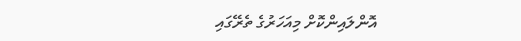އޮންލައިންކޮށް މިއަހަރުގެ ތެރޭގައި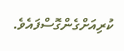ކުރިއަށްގެންގޮސްފައެވެ.